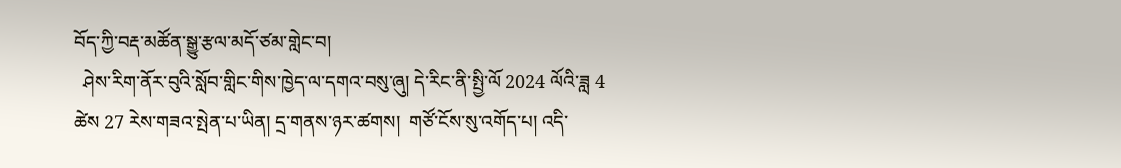བོད་ཀྱི་བརྡ་མཚོན་སྒྱུ་རྩལ་མདོ་ཙམ་གླེང་བ།
  ཤེས་རིག་ནོར་བུའི་སློབ་གླིང་གིས་ཁྱེད་ལ་དགའ་བསུ་ཞུ། དེ་རིང་ནི་སྤྱི་ལོ 2024 ལོའི་ཟླ 4 ཚེས 27 རེས་གཟའ་སྤེན་པ་ཡིན། དྲ་གནས་ཉར་ཚགས།  གཙོ་ངོས་སུ་འགོད་པ། འདི་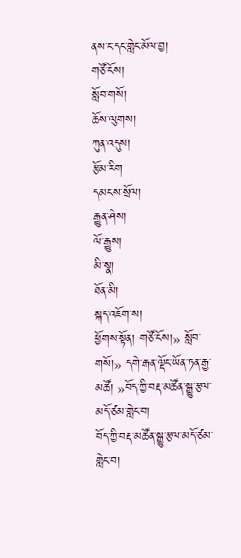ནས་ང་དང་གླེང་མོལ་བྱ།
གཙོ་ངོས།
སློབ་གསོ།
ཆོས་ལུགས།
ཀུན་འདུས།
རྩོམ་རིག
དམངས་སྲོལ།
རྒྱུན་ཤེས།
ལོ་རྒྱུས།
མི་སྣ།
ཐོན་མི།
སྐད་འཇོག་ས།
ཕྱོགས་སྟོན། གཙོ་ངོས།» སློབ་གསོ།» དགེ་རྒན་ལྡོང་ཡོན་ཏན་རྒྱ་མཚོ། »བོད་ཀྱི་བརྡ་མཚོན་སྒྱུ་རྩལ་མདོ་ཙམ་གླེང་བ།
བོད་ཀྱི་བརྡ་མཚོན་སྒྱུ་རྩལ་མདོ་ཙམ་གླེང་བ།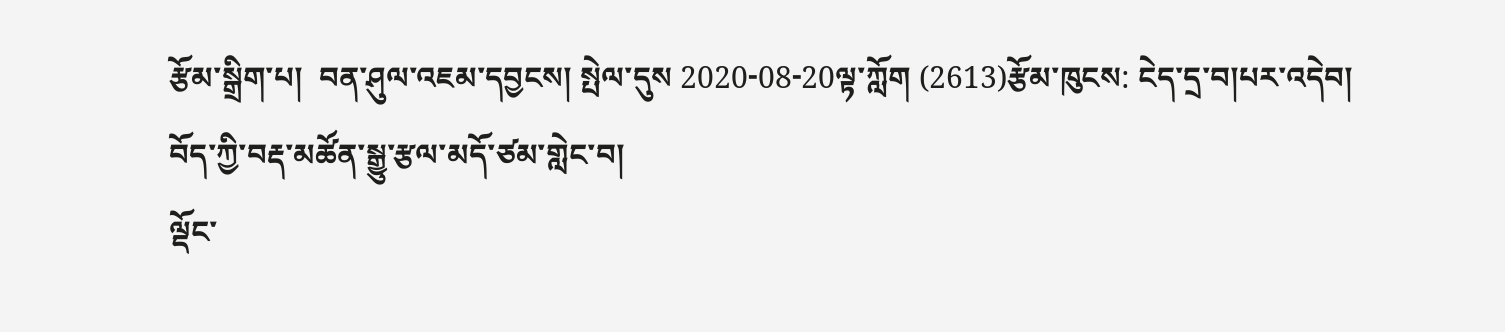རྩོམ་སྒྲིག་པ།  བན་ཤུལ་འཇམ་དབྱངས། སྤེལ་དུས 2020-08-20ལྟ་ཀློག (2613)རྩོམ་ཁུངས: ངེད་དྲ་བ།པར་འདེབ།
བོད་ཀྱི་བརྡ་མཚོན་སྒྱུ་རྩལ་མདོ་ཙམ་གླེང་བ།
ལྡོང་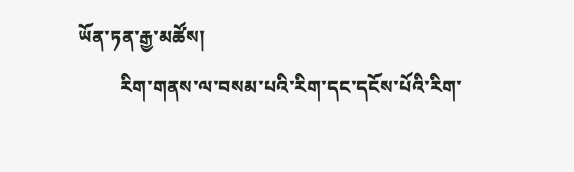ཡོན་ཏན་རྒྱ་མཚོས།
         རིག་གནས་ལ་བསམ་པའི་རིག་དང་དངོས་པོའི་རིག་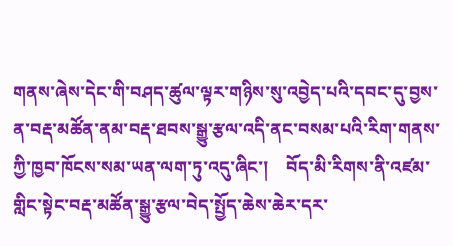གནས་ཞེས་དེང་གི་བཤད་ཚུལ་ལྟར་གཉིས་སུ་འབྱེད་པའི་དབང་དུ་བྱས་ན་བརྡ་མཚོན་ནམ་བརྡ་ཐབས་སྒྱུ་རྩལ་འདི་ནང་བསམ་པའི་རིག་གནས་ཀྱི་ཁྱབ་ཁོངས་སམ་ཡན་ལག་ཏུ་འདུ་ཞིང་།    བོད་མི་རིགས་ནི་འཛམ་གླིང་སྟེང་བརྡ་མཚོན་སྒྱུ་རྩལ་བེད་སྤྱོད་ཆེས་ཆེར་དར་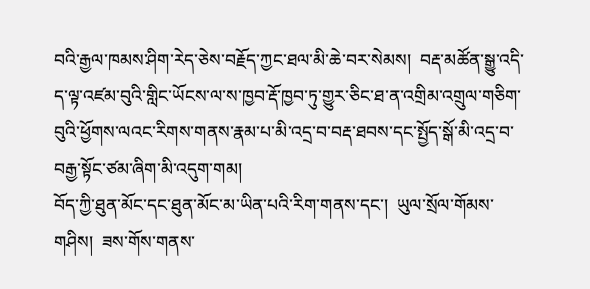བའི་རྒྱལ་ཁམས་ཤིག་རེད་ཅེས་བརྗོད་ཀྱང་ཐལ་མི་ཆེ་བར་སེམས།  བརྡ་མཚོན་སྒྱུ་འདི་ད་ལྟ་འཛམ་བུའི་གླིང་ཡོངས་ལ་ས་ཁྱབ་རྡོ་ཁྱབ་ཏུ་གྱུར་ཅིང་ཐ་ན་འགྲིམ་འགྲུལ་གཅིག་བུའི་ཕྱོགས་ལའང་རིགས་གནས་རྣམ་པ་མི་འདྲ་བ་བརྡ་ཐབས་དང་སྤྱོད་སྒོ་མི་འདྲ་བ་བརྒྱ་སྟོང་ཙམ་ཞིག་མི་འདུག་གམ།
བོད་ཀྱི་ཐུན་མོང་དང་ཐུན་མོང་མ་ཡིན་པའི་རིག་གནས་དང་།  ཡུལ་སྲོལ་གོམས་གཤིས།  ཟས་གོས་གནས་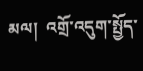མལ།  འགྲོ་འདུག་སྤྱོད་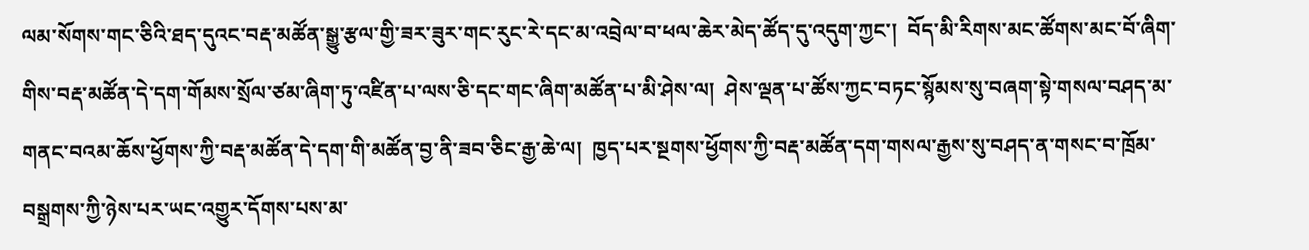ལམ་སོགས་གང་ཅིའི་ཐད་དུའང་བརྡ་མཚོན་སྒྱུ་རྩལ་གྱི་ཟར་ཟུར་གང་རུང་རེ་དང་མ་འབྲེལ་བ་ཕལ་ཆེར་མེད་ཚོད་དུ་འདུག་ཀྱང་།  བོད་མི་རིགས་མང་ཚོགས་མང་བོ་ཞིག་གིས་བརྡ་མཚོན་དེ་དག་གོམས་སྲོལ་ཙམ་ཞིག་ཏུ་འཛིན་པ་ལས་ཅི་དང་གང་ཞིག་མཚོན་པ་མི་ཤེས་ལ།  ཤེས་ལྡན་པ་ཚོས་ཀྱང་བཏང་སྙོམས་སུ་བཞག་སྟེ་གསལ་བཤད་མ་གནང་བའམ་ཆོས་ཕྱོགས་ཀྱི་བརྡ་མཚོན་དེ་དག་གི་མཚོན་བྱ་ནི་ཟབ་ཅིང་རྒྱ་ཆེ་ལ།  ཁྱད་པར་སྔགས་ཕྱོགས་ཀྱི་བརྡ་མཚོན་དག་གསལ་རྒྱས་སུ་བཤད་ན་གསང་བ་ཁྲོམ་བསྒྲགས་ཀྱི་ཉེས་པར་ཡང་འགྱུར་དོགས་པས་མ་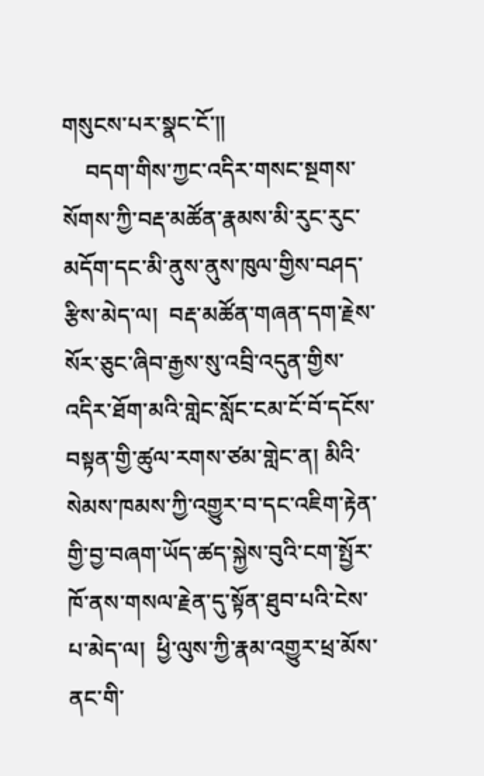གསུངས་པར་སྣང་ངོ་༎
    བདག་གིས་ཀྱང་འདིར་གསང་སྔགས་སོགས་ཀྱི་བརྡ་མཚོན་རྣམས་མི་རུང་རུང་མདོག་དང་མི་ནུས་ནུས་ཁུལ་གྱིས་བཤད་རྩིས་མེད་ལ།  བརྡ་མཚོན་གཞན་དག་རྗེས་སོར་ཅུང་ཞིབ་རྒྱས་སུ་འབྲི་འདུན་གྱིས་འདིར་ཐོག་མའི་གླེང་སློང་ངམ་ངོ་བོ་དངོས་བསྟན་གྱི་ཚུལ་རགས་ཙམ་གླེང་ན། མིའི་སེམས་ཁམས་ཀྱི་འགྱུར་བ་དང་འཇིག་རྟེན་གྱི་བྱ་བཞག་ཡོད་ཚད་སྐྱེས་བུའི་ངག་སྤྱོར་ཁོ་ནས་གསལ་རྗེན་དུ་སྟོན་ཐུབ་པའི་ངེས་པ་མེད་ལ།  ཕྱི་ལུས་ཀྱི་རྣམ་འགྱུར་ཕྲ་མོས་ནང་གི་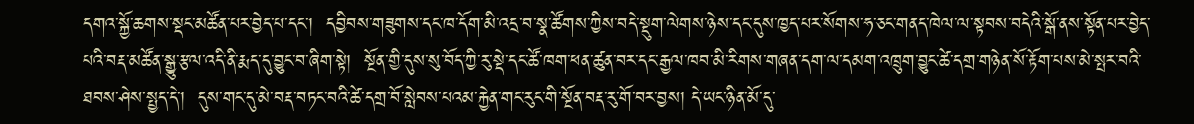དགའ་སྐྱོ་ཆགས་སྡང་མཚོན་པར་བྱེད་པ་དང་།  དབྱིབས་གཟུགས་དང་ཁ་དོག་མི་འདྲ་བ་སྣ་ཚོགས་ཀྱིས་བདེ་སྡུག་ལེགས་ཉེས་དང་དུས་ཁྱད་པར་སོགས་ཧ་ཅང་གནད་ཁེལ་ལ་སྟབས་བདེའི་སྒོ་ནས་སྟོན་པར་བྱེད་པའི་བརྡ་མཚོན་སྒྱུ་རྩལ་འདི་ནི་རྨད་དུ་བྱུང་བ་ཞིག་སྟེ།  སྔོན་གྱི་དུས་སུ་བོད་ཀྱི་རུ་སྡེ་དང་ཚོ་ཁག་ཕན་ཚུན་བར་དང་རྒྱལ་ཁབ་མི་རིགས་གཞན་དག་ལ་དམག་འཁྲུག་བྱུང་ཚེ་དགྲ་གཉེན་སོ་རྟོག་པས་མེ་སྤར་བའི་ཐབས་ཤེས་སྤྱད་དེ་།  དུས་གང་དུ་མེ་བརྡ་བཏང་བའི་ཚེ་དགྲ་བོ་སླེབས་པའམ་རྐྱེན་གང་རུང་གི་སྔོན་བརྡ་རུ་གོ་བར་བྱས། དེ་ཡང་ཉིན་མོ་དུ་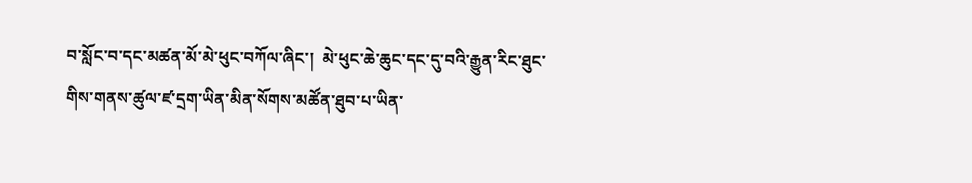བ་སློང་བ་དང་མཚན་མོ་མེ་ཕུང་བཀོལ་ཞིང་།  མེ་ཕུང་ཆེ་ཆུང་དང་དུ་བའི་རྒྱུན་རིང་ཐུང་གིས་གནས་ཚུལ་ཛ་དྲག་ཡིན་མིན་སོགས་མཚོན་ཐུབ་པ་ཡིན་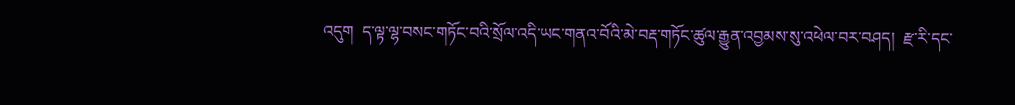འདུག  ད་ལྟ་ལྷ་བསང་གཏོང་བའི་སྲོལ་འདི་ཡང་གནའ་བོའི་མེ་བརྡ་གཏོང་ཚུལ་རྒྱུན་འབྱམས་སུ་འཕེལ་བར་བཤད།  རྫ་རི་དང་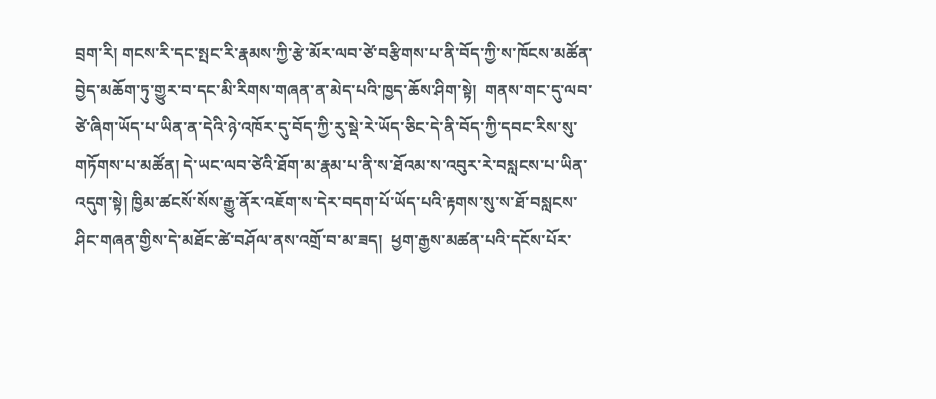བྲག་རི། གངས་རི་དང་སྤང་རི་རྣམས་ཀྱི་རྩེ་མོར་ལབ་ཙེ་བརྩིགས་པ་ནི་བོད་ཀྱི་ས་ཁོངས་མཚོན་བྱེད་མཆོག་ཏུ་གྱུར་བ་དང་མི་རིགས་གཞན་ན་མེད་པའི་ཁྱད་ཆོས་ཤིག་སྟེ།  གནས་གང་དུ་ལབ་ཙེ་ཞིག་ཡོད་པ་ཡིན་ན་དེའི་ཉེ་འཁོར་དུ་བོད་ཀྱི་རུ་སྡེ་རེ་ཡོད་ཅིང་དེ་ནི་བོད་ཀྱི་དབང་རིས་སུ་གཏོགས་པ་མཚོན། དེ་ཡང་ལབ་ཙེའི་ཐོག་མ་རྣམ་པ་ནི་ས་ཐོའམ་ས་འབུར་རེ་བསླངས་པ་ཡིན་འདུག་སྟེ། ཁྱིམ་ཚངསོ་སོས་རྒྱུ་ནོར་འཇོག་ས་དེར་བདག་པོ་ཡོད་པའི་རྟགས་སུ་ས་ཐོ་བསླངས་ཤིང་གཞན་གྱིས་དེ་མཐོང་ཚེ་བཤོལ་ནས་འགྲོ་བ་མ་ཟད།  ཕྱག་རྒྱས་མཚན་པའི་དངོས་པོར་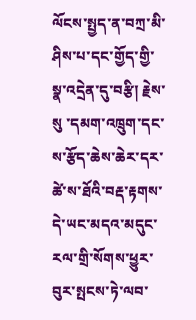ལོངས་སྤྱད་ན་བཀྲ་མི་ཤིས་པ་དང་གྱོད་གྱི་སྣ་འདྲེན་དུ་བརྩི། རྗེས་སུ ་དམག་འཁྲུག་དང་ས་རྩོད་ཆེས་ཆེར་དར་ཚེ་ས་ཐོའི་བརྡ་རྟགས་དེ་ཡང་མདའ་མདུང་རལ་གྲི་སོགས་ཕྱུར་བུར་སྤངས་ཏེ་ལབ་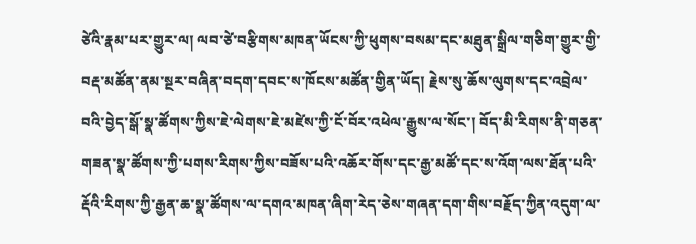ཙེའི་རྣམ་པར་གྱུར་ལ། ལབ་ཙེ་བརྩིགས་མཁན་ཡོངས་ཀྱི་ཕུགས་བསམ་དང་མཐུན་སྒྲིལ་གཅིག་གྱུར་གྱི་བརྡ་མཚོན་ནམ་སྔར་བཞིན་བདག་དབང་ས་ཁོངས་མཚོན་གྱིན་ཡོད། རྗེས་སུ་ཆོས་ལུགས་དང་འབྲེལ་བའི་བྱེད་སྒོ་སྣ་ཚོགས་ཀྱིས་ཇེ་ལེགས་ཇེ་མཛེས་ཀྱི་ངོ་བོར་འཕེལ་རྒྱུས་ལ་སོང་། བོད་མི་རིགས་ནི་གཅན་གཟན་སྣ་ཚོགས་ཀྱི་པགས་རིགས་ཀྱིས་བཟོས་པའི་འཆོར་གོས་དང་རྒྱ་མཚོ་དང་ས་འོག་ལས་ཐོན་པའི་རྡོའི་རིགས་ཀྱི་རྒྱན་ཆ་སྣ་ཚོགས་ལ་དགའ་མཁན་ཞིག་རེད་ཅེས་གཞན་དག་གིས་བརྗོད་ཀྱིན་འདུག་ལ་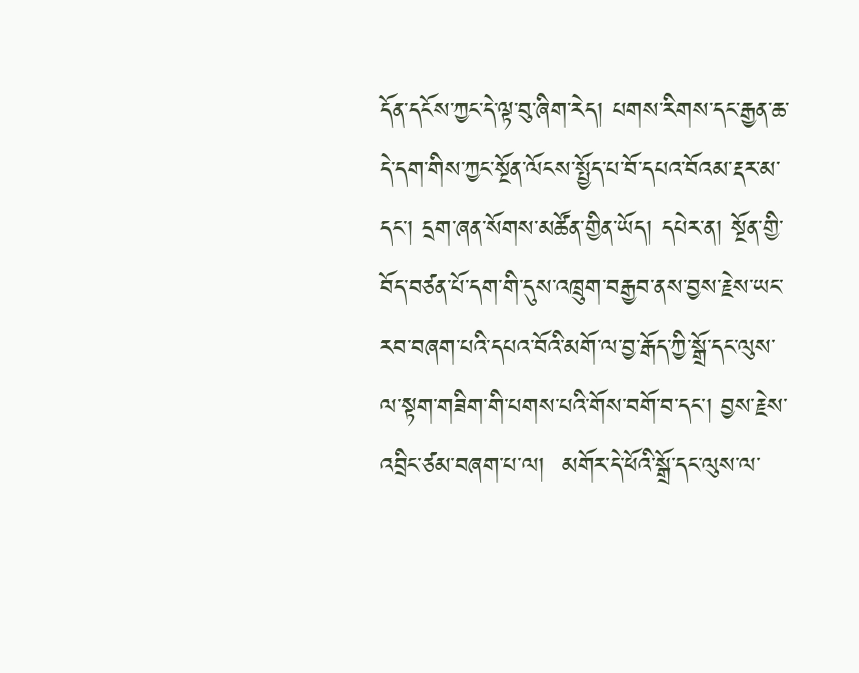དོན་དངོས་ཀྱང་དེ་ལྟ་བུ་ཞིག་རེད། པགས་རིགས་དང་རྒྱན་ཆ་དེ་དག་གིས་ཀྱང་སྔོན་ལོངས་སྤྱོད་པ་བོ་དཔའ་བོའམ་རྡར་མ་དང་། དྲག་ཞན་སོགས་མཚོན་གྱིན་ཡོད། དཔེར་ན། སྔོན་གྱི་བོད་བཙན་པོ་དག་གི་དུས་འཁྲུག་བརྒྱབ་ནས་བྱས་རྗེས་ཡང་རབ་བཞག་པའི་དཔའ་བོའི་མགོ་ལ་བྱ་རྒོད་ཀྱི་སྒྲོ་དང་ལུས་ལ་སྟག་གཟིག་གི་པགས་པའི་གོས་བགོ་བ་དང་། བྱས་རྗེས་འབྲིང་ཙམ་བཞག་པ་ལ།  མགོར་དེ་ཕོའི་སྒྲོ་དང་ལུས་ལ་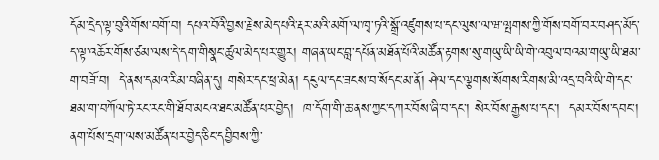དོམ་དྲེད་ལྟ་བུའི་གོས་བགོ་བ། དཔའ་བོའི་བྱས་རྗེས་མེད་པའི་རྡར་མའི་མགོ་ལ་ཁྭ་ཏའི་སྒྲོ་འཛུགས་པ་དང་ལུས་ལ་ཝ་ལྤགས་ཀྱི་གོས་བགོ་བར་བཤད་མོད་ད་ལྟ་འཆོར་གོས་ཙམ་ལས་དེ་དག་གིསྣང་ཚུལ་མེད་པར་གྱུར། གཞན་ཡང་བླ་དཔོན་མཐོན་པོའི་མཚོན་རྟགས་སུ་གཡུ་ཡི་ཡི་གེ་འབུལ་བའམ་གཡུ་ཡི་ཐམ་ག་བཟོ་བ།  དེ་ནས་དམའ་རིམ་བཞིན་དུ། གསེར་དང་ཕྲ་མེན། དངུལ་དང་ཟངས་བ་སོདང་མ་ནོ། ཤེལ་དང་ལྕགས་སོགས་རིགས་མི་འདྲ་བའི་ཡི་གེ་དང་ཐམ་ག་བཀོལ་ཏེ་རང་རང་གི་ཐོབ་མངའ་ཐང་མཚོན་པར་བྱེད།  ཁ་དོག་གི་ཆ་ནས་ཀྱང་དཀར་བོས་ཞི་བ་དང་། སེར་བོས་རྒྱས་པ་དང་།  དམར་བོས་དབང་། ནག་པོས་དྲག་ལས་མཚོན་པར་བྱེད་ཅིང་དབྱིབས་ཀྱི་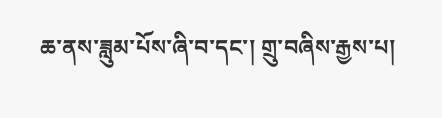ཆ་ནས་ཟླུམ་པོས་ཞི་བ་དང་། གྲུ་བཞིས་རྒྱས་པ།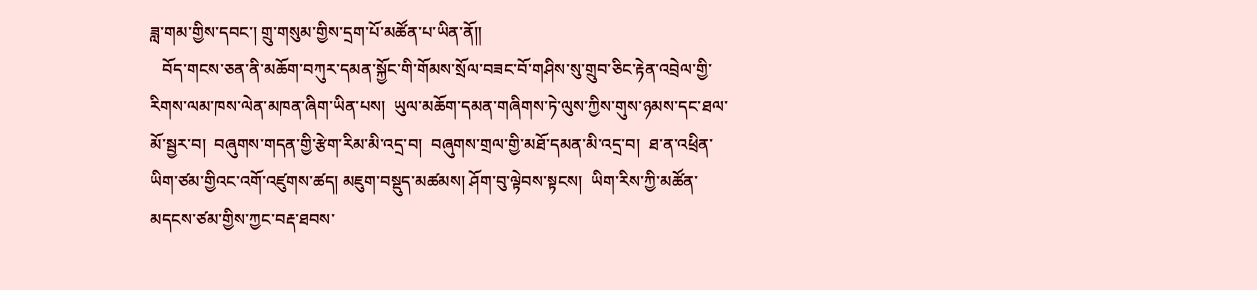ཟླ་གམ་གྱིས་དབང་། གྲུ་གསུམ་གྱིས་དྲག་པོ་མཚོན་པ་ཡིན་ནོ༎
   བོད་གངས་ཅན་ནི་མཆོག་བཀུར་དམན་སྐྱོང་གི་གོམས་སྲོལ་བཟང་བོ་གཤིས་སུ་གྲུབ་ཅིང་རྟེན་འབྲེལ་གྱི་རིགས་ལམ་ཁས་ལེན་མཁན་ཞིག་ཡིན་པས།  ཡུལ་མཆོག་དམན་གཞིགས་ཏེ་ལུས་ཀྱིས་གུས་ཉམས་དང་ཐལ་མོ་སྦྱར་བ།  བཞུགས་གདན་གྱི་རྩེག་རིམ་མི་འདྲ་བ།  བཞུགས་གྲལ་གྱི་མཐོ་དམན་མི་འདྲ་བ།  ཐ་ན་འཕྲིན་ཡིག་ཙམ་གྱིའང་འགོ་འཛུགས་ཚད། མཇུག་བསྡུད་མཚམས། ཤོག་བུ་ལྟེབས་སྟངས།  ཡིག་རིས་ཀྱི་མཚོན་མདངས་ཙམ་གྱིས་ཀྱང་བརྡ་ཐབས་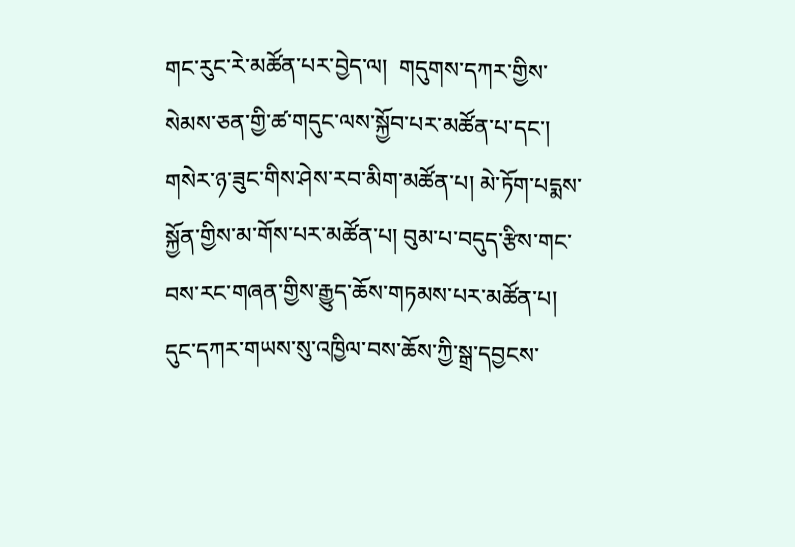གང་རུང་རེ་མཚོན་པར་བྱེད་ལ།  གདུགས་དཀར་གྱིས་སེམས་ཅན་གྱི་ཚ་གདུང་ལས་སྐྱོབ་པར་མཚོན་པ་དང་།  གསེར་ཉ་ཟུང་གིས་ཤེས་རབ་མིག་མཚོན་པ། མེ་ཏོག་པདྨས་སྐྱོན་གྱིས་མ་གོས་པར་མཚོན་པ། བུམ་པ་བདུད་རྩིས་གང་བས་རང་གཞན་གྱིས་རྒྱུད་ཆོས་གཏམས་པར་མཚོན་པ།   དུང་དཀར་གཡས་སུ་འཁྱིལ་བས་ཆོས་ཀྱི་སྒྲ་དབྱངས་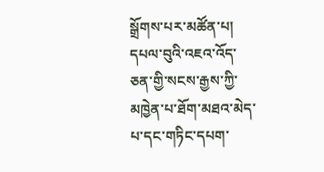སྒྲོགས་པར་མཚོན་པ།  དཔལ་བུའི་འཇའ་འོད་ཅན་གྱི་སངས་རྒྱས་ཀྱི་མཁྱེན་པ་ཐོག་མཐའ་མེད་པ་དང་གཏིང་དཔག་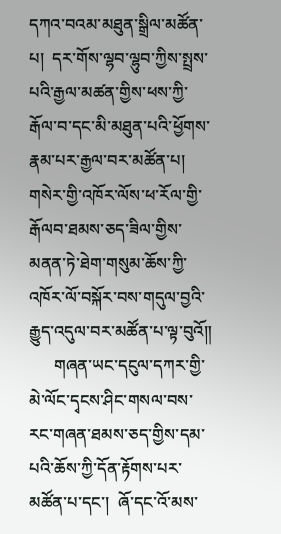དཀའ་བའམ་མཐུན་སྒྲིལ་མཚོན་པ།  དར་གོས་ལྷབ་ལྷུབ་ཀྱིས་སྤྲས་པའི་རྒྱལ་མཚན་གྱིས་ཕས་ཀྱི་རྒོལ་བ་དང་མི་མཐུན་པའི་ཕྱོགས་རྣམ་པར་རྒྱལ་བར་མཚོན་པ།  གསེར་གྱི་འཁོར་ལོས་ཕ་རོལ་གྱི་རྒོལབ་ཐམས་ཅད་ཟིལ་གྱིས་མནན་ཏེ་ཐེག་གསུམ་ཆོས་ཀྱི་འཁོར་ལོ་བསྐོར་བས་གདུལ་བྱའི་རྒྱུད་འདུལ་བར་མཚོན་པ་ལྟ་བུའོ༎
      གཞན་ཡང་དངུལ་དཀར་གྱི་མེ་ལོང་དྭངས་ཤིང་གསལ་བས་རང་གཞན་ཐམས་ཅད་གྱིས་དམ་པའི་ཆོས་ཀྱི་དོན་རྟོགས་པར་མཚོན་པ་དང་།  ཞོ་དང་འོ་མས་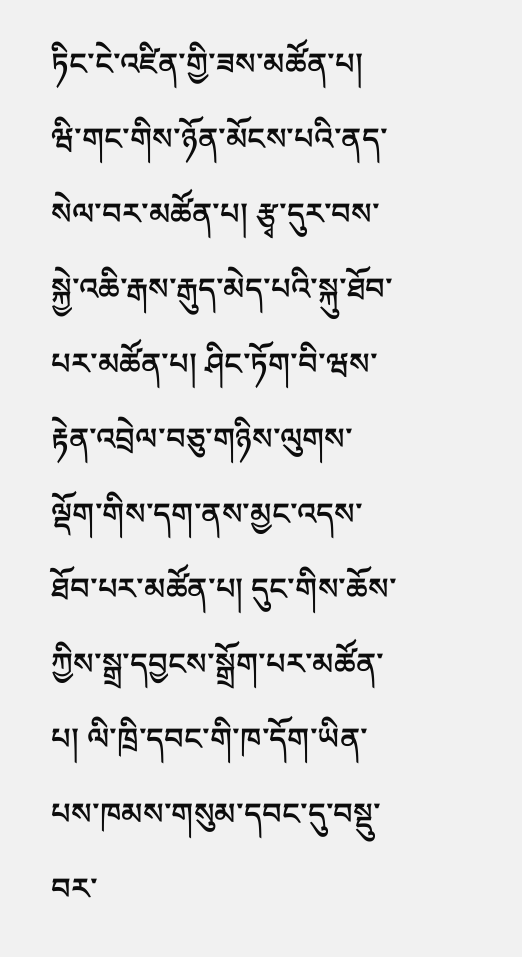ཏིང་ངེ་འཛིན་གྱི་ཟས་མཚོན་པ། ཝི་གང་གིས་ཉོན་མོངས་པའི་ནད་སེལ་བར་མཚོན་པ། རྩྭ་དུར་བས་སྐྱེ་འཆི་རྒས་རྒུད་མེད་པའི་སྐུ་ཐོབ་པར་མཚོན་པ། ཤིང་ཏོག་བི་ཝས་རྟེན་འབྲེལ་བཅུ་གཉིས་ལུགས་ལྡོག་གིས་དག་ནས་མྱང་འདས་ཐོབ་པར་མཚོན་པ། དུང་གིས་ཆོས་ཀྱིས་སྒྲ་དབྱངས་སྒྲོག་པར་མཚོན་པ། ལི་ཁྲི་དབང་གི་ཁ་དོག་ཡིན་པས་ཁམས་གསུམ་དབང་དུ་བསྡུ་བར་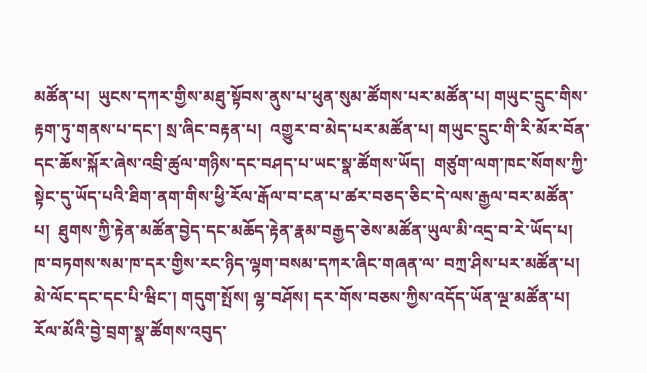མཚོན་པ།  ཡུངས་དཀར་གྱིས་མཐུ་སྟོབས་ནུས་པ་ཕུན་སུམ་ཚོགས་པར་མཚོན་པ། གཡུང་དྲུང་གིས་རྟག་ཏུ་གནས་པ་དང་། སྲ་ཞིང་བརྟན་པ།  འགྱུར་བ་མེད་པར་མཚོན་པ། གཡུང་དྲུང་གི་རི་མོར་བོན་དང་ཆོས་སྐོར་ཞེས་འབྲི་ཚུལ་གཉིས་དང་བཤད་པ་ཡང་སྣ་ཚོགས་ཡོད།  གཙུག་ལག་ཁང་སོགས་ཀྱི་སྟེང་དུ་ཡོད་པའི་ཐིག་ནག་གིས་ཕྱི་རོལ་རྒོལ་བ་ངན་པ་ཚར་བཅད་ཅིང་དེ་ལས་རྒྱལ་བར་མཚོན་པ།  ཐུགས་ཀྱི་རྟེན་མཚོན་བྱེད་དང་མཆོད་རྟེན་རྣམ་བརྒྱད་ཅེས་མཚོན་ཡུལ་མི་འདྲ་བ་རེ་ཡོད་པ།  ཁ་བཏགས་སམ་ཁ་དར་གྱིས་རང་ཉིད་ལྷག་བསམ་དཀར་ཞིང་གཞན་ལ་ བཀྲ་ཤིས་པར་མཚོན་པ། མེ་ལོང་དང་དང་པི་ཝིང་། གདུག་སྤོས། ལྷ་བཤོས། དར་གོས་བཅས་ཀྱིས་འདོད་ཡོན་ལྔ་མཚོན་པ། རོལ་མོའི་བྱེ་བྲག་སྣ་ཚོགས་འབུད་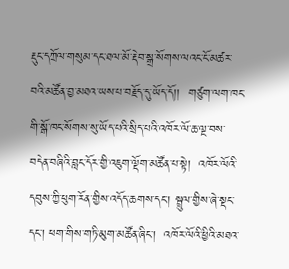རྡུང་དཀྲོལ་གསུམ་དང་ཐལ་མོ་རྡེབ་སྒྲ་སོགས་ལའང་ངོ་མཚར་བའི་མཚོན་བྱ་མཐའ་ཡས་པ་བརྗོད་དུ་ཡོད་དོ།།  གཙུག་ལག་ཁང་གི་སྒོ་ཁང་སོགས་སུ་ཡོད་པའི་སྲིད་པའི་འཁོར་ལོ་ཆ་ལྔ་བས་བདེན་བཞིའི་བླང་དོར་གྱི་འཇུག་ལྡོག་མཚོན་པ་སྟེ།  འཁོར་ལོའི་དབུས་ཀྱི་ཕུག་རོན་གྱིས་འདོད་ཆགས་དང་། སྦྲུལ་གྱིས་ཞེ་སྡང་དང་། ཕག་གིས་གཏི་མུག་མཚོན་ཞིང་།  འཁོར་ལོའི་ཕྱིའི་མཐའ་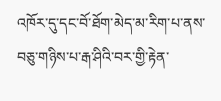འཁོར་དུ་དང་བོ་ཐོག་མེད་མ་རིག་པ་ནས་བཅུ་གཉིས་པ་རྒ་ཤིའི་བར་གྱི་རྟེན་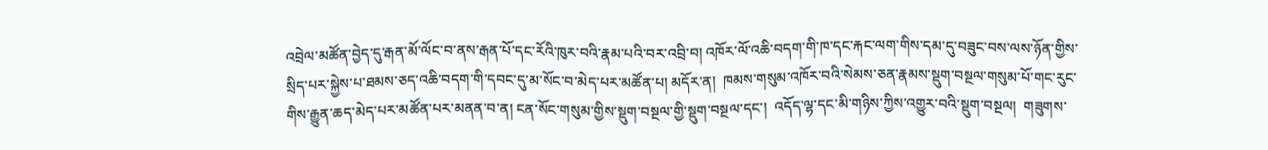འབྲེལ་མཚོན་བྱེད་དུ་རྒན་མོ་ལོང་བ་ནས་རྒན་པོ་དང་རོའི་ཁུར་བའི་རྣམ་པའི་བར་འབྲི་བ། འཁོར་ལོ་འཆི་བདག་གི་ཁ་དང་རྐང་ལག་གིས་དམ་དུ་བཟུང་བས་ལས་ཉོན་གྱིས་སྲིད་པར་སྐྱེས་པ་ཐམས་ཅད་འཆི་བདག་གི་དབང་དུ་མ་སོང་བ་མེད་པར་མཚོན་པ། མདོར་ན།  ཁམས་གསུམ་འཁོར་བའི་སེམས་ཅན་རྣམས་སྡུག་བསྔལ་གསུམ་པོ་གང་རུང་གིས་རྒྱུན་ཆད་མེད་པར་མཚོན་པར་མནན་བ་ན། ངན་སོང་གསུམ་གྱིས་སྡུག་བསྔལ་གྱི་སྡུག་བསྔལ་དང་།  འདོད་ལྷ་དང་མི་གཉིས་ཀྱིས་འགྱུར་བའི་སྡུག་བསྔལ།  གཟུགས་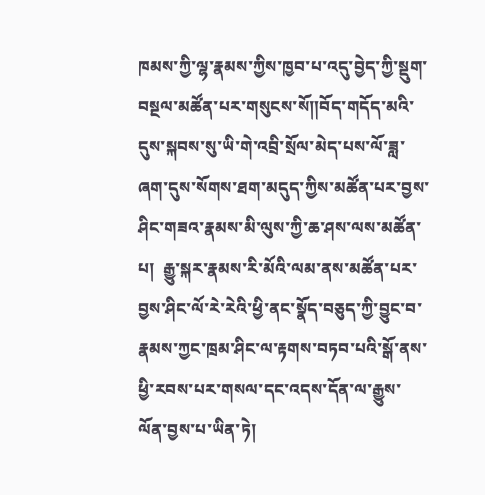ཁམས་ཀྱི་ལྷ་རྣམས་ཀྱིས་ཁྱབ་པ་འདུ་བྱེད་ཀྱི་སྡུག་བསྔལ་མཚོན་པར་གསུངས་སོ༎བོད་གདོད་མའི་དུས་སྐབས་སུ་ཡི་གེ་འབྲི་སྲོལ་མེད་པས་ལོ་ཟླ་ཞག་དུས་སོགས་ཐག་མདུད་ཀྱིས་མཚོན་པར་བྱས་ཤིང་གཟའ་རྣམས་མི་ལུས་ཀྱི་ཆ་ཤས་ལས་མཚོན་པ།  རྒྱུ་སྐར་རྣམས་རི་མོའི་ལམ་ནས་མཚོན་པར་བྱས་ཤིང་ལོ་རེ་རེའི་ཕྱི་ནང་སྣོད་བཅུད་ཀྱི་བྱུང་བ་རྣམས་ཀྱང་ཁྲམ་ཤིང་ལ་རྟགས་བཏབ་པའི་སྒོ་ནས་ཕྱི་རབས་པར་གསལ་དང་འདས་དོན་ལ་རྒྱུས་ལོན་བྱས་པ་ཡིན་ཏེ།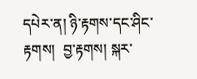དཔེར་ན། ཉི་རྟགས་དང་ཤིང་རྟགས།  བྱ་རྟགས། སྐར་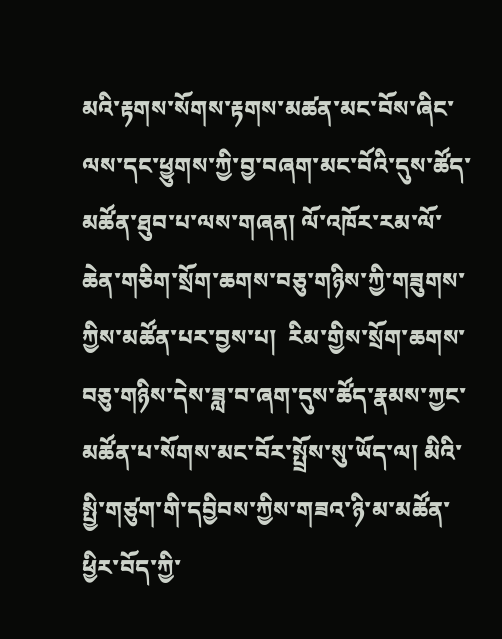མའི་རྟགས་སོགས་རྟགས་མཚན་མང་བོས་ཞིང་ལས་དང་ཕྱུགས་ཀྱི་བྱ་བཞག་མང་བོའི་དུས་ཚོད་མཚོན་ཐུབ་པ་ལས་གཞན། ལོ་འཁོར་རམ་ལོ་ཆེན་གཅིག་སྲོག་ཆགས་བཅུ་གཉིས་ཀྱི་གཟུགས་ཀྱིས་མཚོན་པར་བྱས་པ།  རིམ་གྱིས་སྲོག་ཆགས་བཅུ་གཉིས་དེས་ཟླ་བ་ཞག་དུས་ཚོད་རྣམས་ཀྱང་མཚོན་པ་སོགས་མང་བོར་སྤྲོས་སུ་ཡོད་ལ། མིའི་སྤྱི་གཙུག་གི་དབྱིབས་ཀྱིས་གཟའ་ཉི་མ་མཚོན་ཕྱིར་བོད་ཀྱི་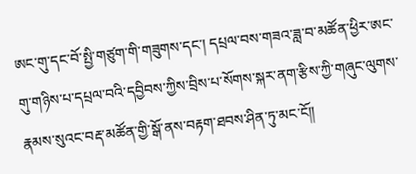ཨང་གུ་དང་བོ་སྤྱི་གཙུག་གི་གཟུགས་དང་། དཔྲལ་བས་གཟའ་ཟླ་བ་མཚོན་ཕྱིར་ཨང་གུ་གཉིས་པ་དཔྲལ་བའི་དབྱིབས་ཀྱིས་བྲིས་པ་སོགས་སྐར་ནག་རྩིས་ཀྱི་གཞུང་ལུགས་རྣམས་སུའང་བརྡ་མཚོན་གྱི་སྒོ་ནས་བརྟག་ཐབས་ཤིན་ཏུ་མང་ངོ༎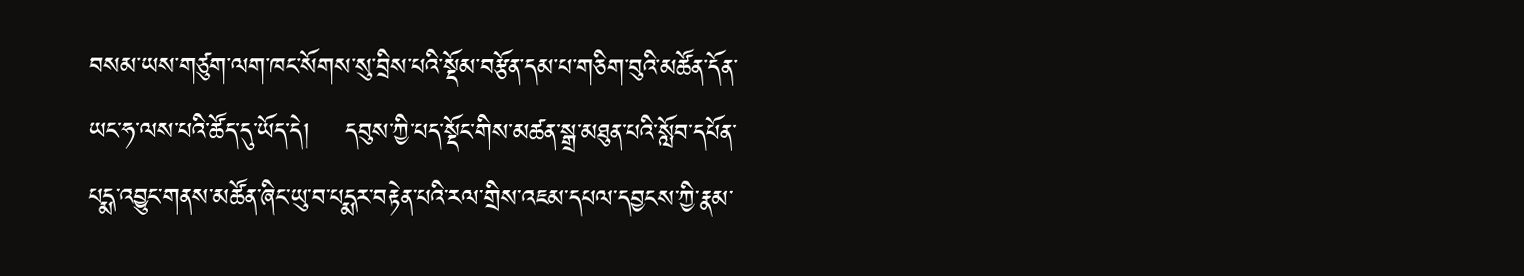བསམ་ཡས་གཙུག་ལག་ཁང་སོགས་སུ་བྲིས་པའི་སྡོམ་བརྩོན་དམ་པ་གཅིག་བུའི་མཚོན་དོན་ཡང་ཧ་ལས་པའི་ཚོད་དུ་ཡོད་དེ།    དབུས་ཀྱི་པད་སྡོང་གིས་མཚན་སྒྲ་མཐུན་པའི་སློབ་དཔོན་པདྨ་འབྱུང་གནས་མཚོན་ཞིང་ཡུ་བ་པདྨར་བརྟེན་པའི་རལ་གྲིས་འཇམ་དཔལ་དབྱངས་ཀྱི་རྣམ་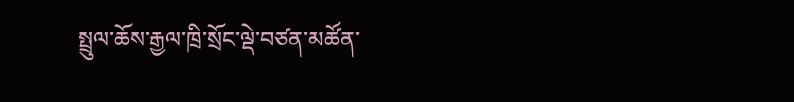སྤྲུལ་ཆོས་རྒྱལ་ཁྲི་སྲོང་ལྡེ་བཙན་མཚོན་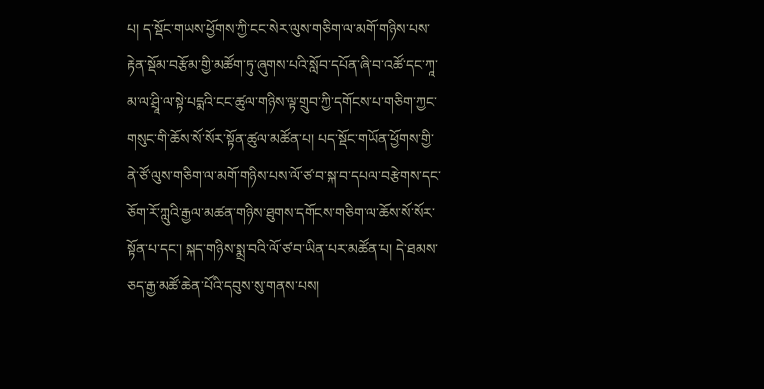པ། ད་སྡོང་གཡས་ཕྱོགས་ཀྱི་ངང་སེར་ལུས་གཅིག་ལ་མགོ་གཉིས་པས་རྟེན་སྡོམ་བརྩོམ་གྱི་མཚོག་ཏུ་ཞུགས་པའི་སློབ་དཔོན་ཞི་བ་འཚོ་དང་ཀཱ་མ་ལ་ཤྲཱི་ལ་སྟེ་པདྨའི་ངང་ཚུལ་གཉིས་ལྟ་གྲུབ་ཀྱི་དགོངས་པ་གཅིག་ཀྱང་གསུང་གི་ཆོས་སོ་སོར་སྟོན་ཚུལ་མཚོན་པ། པད་སྡོང་གཡོན་ཕྱོགས་གྱི་ནེ་ཙོ་ལུས་གཅིག་ལ་མགོ་གཉིས་པས་ལོ་ཙ་བ་སྐ་བ་དཔལ་བརྩེགས་དང་ཅོག་རོ་ཀླུའི་རྒྱལ་མཚན་གཉིས་ཐུགས་དགོངས་གཅིག་ལ་ཆོས་སོ་སོར་སྟོན་པ་དང་། སྐད་གཉིས་སྨྲ་བའི་ལོ་ཙ་བ་ཡིན་པར་མཚོན་པ། དེ་ཐམས་ཅད་རྒྱ་མཚོ་ཆེན་པོའི་དབུས་སུ་གནས་པས།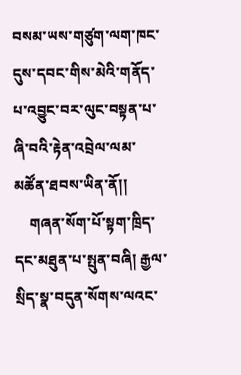བསམ་ཡས་གཙུག་ལག་ཁང་དུས་དབང་གིས་མེའི་གནོད་པ་འབྱུང་བར་ལུང་བསྟན་པ་ཞི་བའི་རྟེན་འབྲེལ་ལམ་མཚོན་ཐབས་ཡིན་ནོ།།
    གཞན་སོག་པོ་སྟག་ཁྲིད་དང་མཐུན་པ་སྤུན་བཞི། རྒྱལ་སྲིད་སྣ་བདུན་སོགས་ལའང་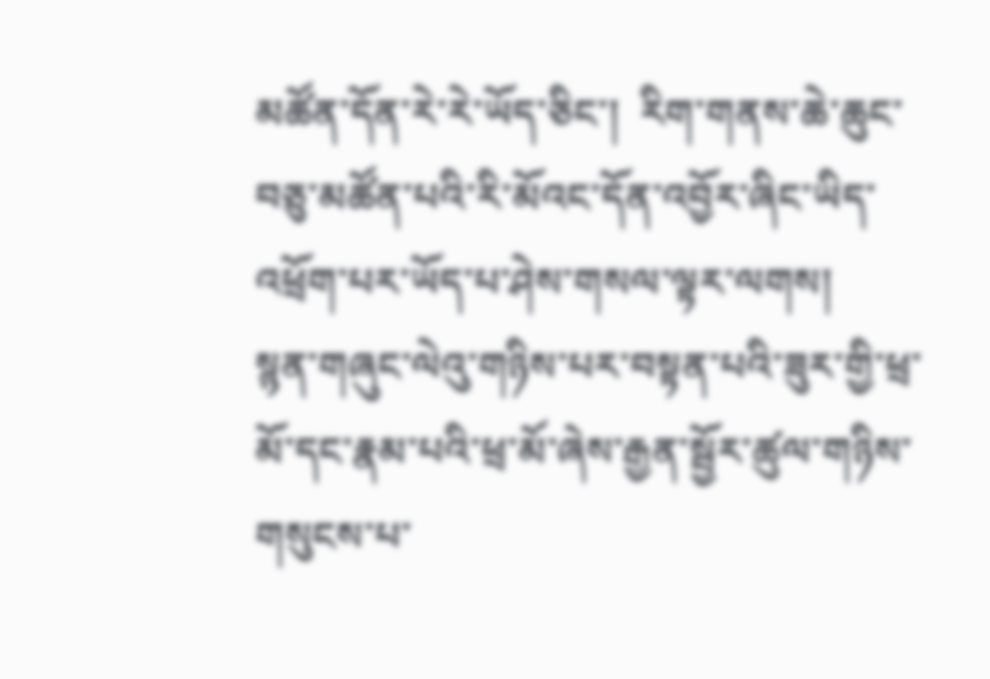མཚོན་དོན་རེ་རེ་ཡོད་ཅིང་།  རིག་གནས་ཆེ་ཆུང་བཅུ་མཚོན་པའི་རི་མོའང་དོན་འབྱོར་ཞིང་ཡིད་འཕྲོག་པར་ཡོད་པ་ཤེས་གསལ་ལྟར་ལགས།    སྙན་གཞུང་ལེའུ་གཉིས་པར་བསྟན་པའི་ཟུར་གྱི་ཕྲ་མོ་དང་རྣམ་པའི་ཕྲ་མོ་ཞེས་རྒྱན་སྦྱོར་ཚུལ་གཉིས་གསུངས་པ་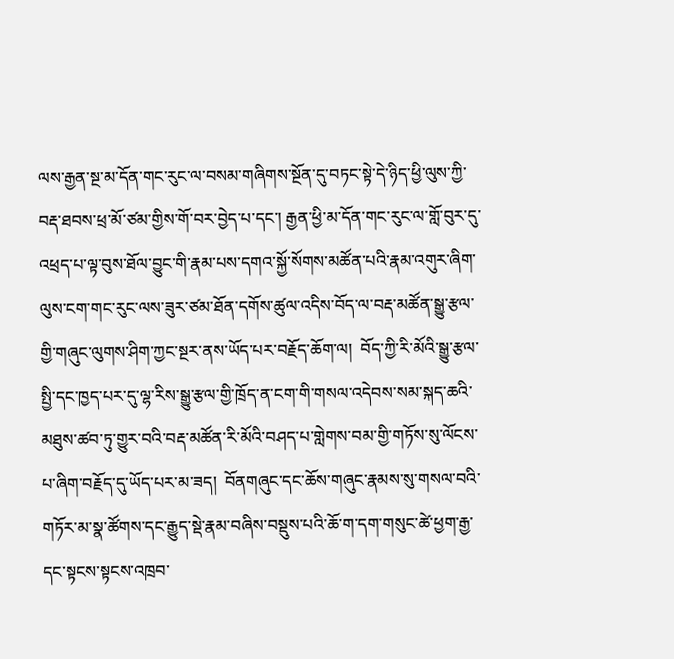ལས་རྒྱན་སྔ་མ་དོན་གང་རུང་ལ་བསམ་གཞིགས་སྔོན་དུ་བཏང་སྟེ་དེ་ཉིད་ཕྱི་ལུས་ཀྱི་བརྡ་ཐབས་ཕྲ་མོ་ཙམ་གྱིས་གོ་བར་བྱེད་པ་དང་། རྒྱན་ཕྱི་མ་དོན་གང་རུང་ལ་གློ་བུར་དུ་འཕྲད་པ་ལྟ་བུས་ཐོལ་བྱུང་གི་རྣམ་པས་དགའ་སྐྱོ་སོགས་མཚོན་པའི་རྣམ་འགུར་ཞིག་ལུས་ངག་གང་རུང་ལས་ཟུར་ཙམ་ཐོན་དགོས་ཚུལ་འདིས་བོད་ལ་བརྡ་མཚོན་སྒྱུ་རྩལ་གྱི་གཞུང་ལུགས་ཤིག་ཀྱང་སྔར་ནས་ཡོད་པར་བརྗོད་ཆོག་ལ།  བོད་ཀྱི་རི་མོའི་སྒྱུ་རྩལ་སྤྱི་དང་ཁྱད་པར་དུ་ལྷ་རིས་སྒྱུ་རྩལ་གྱི་ཁྲོད་ན་ངག་གི་གསལ་འདེབས་སམ་སྐད་ཆའི་མཐུས་ཚབ་ཏུ་གྱུར་བའི་བརྡ་མཚོན་རི་མོའི་བཤད་པ་གླེགས་བམ་གྱི་གཏོས་སུ་ལོངས་པ་ཞིག་བརྗོད་དུ་ཡོད་པར་མ་ཟད།  བོནགཞུང་དང་ཆོས་གཞུང་རྣམས་སུ་གསལ་བའི་གཏོར་མ་སྣ་ཚོགས་དང་རྒྱུད་སྡེ་རྣམ་བཞིས་བསྡུས་པའི་ཆོ་ག་དག་གསུང་ཚེ་ཕྱག་རྒྱ་དང་སྟངས་སྟངས་འཁྲབ་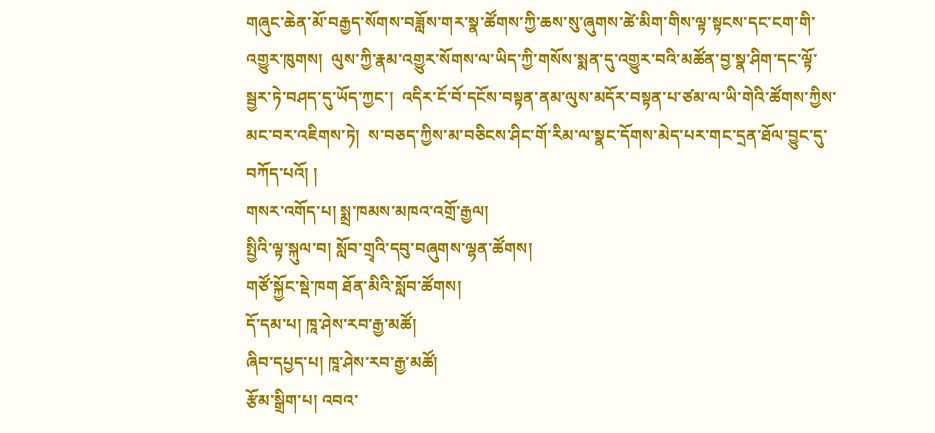གཞུང་ཆེན་མོ་བརྒྱད་སོགས་བཟློས་གར་སྣ་ཚོགས་ཀྱི་ཆས་སུ་ཞུགས་ཚེ་མིག་གིས་ལྟ་སྟངས་དང་ངག་གི་འགྱུར་ཁུགས།  ལུས་ཀྱི་རྣམ་འགྱུར་སོགས་ལ་ཡིད་ཀྱི་གསོས་སྨན་དུ་འགྱུར་བའི་མཚོན་བྱ་སྣ་ཤིག་དང་ལྟོ་སྦྱར་ཏེ་བཤད་དུ་ཡོད་ཀྱང་།  འདིར་ངོ་བོ་དངོས་བསྟན་ནམ་ལུས་མདོར་བསྟན་པ་ཙམ་ལ་ཡི་གེའི་ཚོགས་ཀྱིས་མང་བར་འཇིགས་ཏེ།  ས་བཅད་ཀྱིས་མ་བཅིངས་ཤིང་གོ་རིམ་ལ་སྣང་དོགས་མེད་པར་གང་དྲན་ཐོལ་བྱུང་དུ་བཀོད་པའོ། །
གསར་འགོད་པ། སྨྲ་ཁམས་མཁའ་འགྲོ་རྒྱལ།
སྤྱིའི་ལྟ་སྐུལ་བ། སློབ་གྲྭའི་དབུ་བཞུགས་ལྷན་ཚོགས།
གཙོ་སྐྱོང་སྡེ་ཁག ཐོན་མིའི་སློབ་ཚོགས།
དོ་དམ་པ། ཁཱ་ཤེས་རབ་རྒྱ་མཚོ།
ཞིབ་དཔྱད་པ། ཁཱ་ཤེས་རབ་རྒྱ་མཚོ།
རྩོམ་སྒྲིག་པ། འབའ་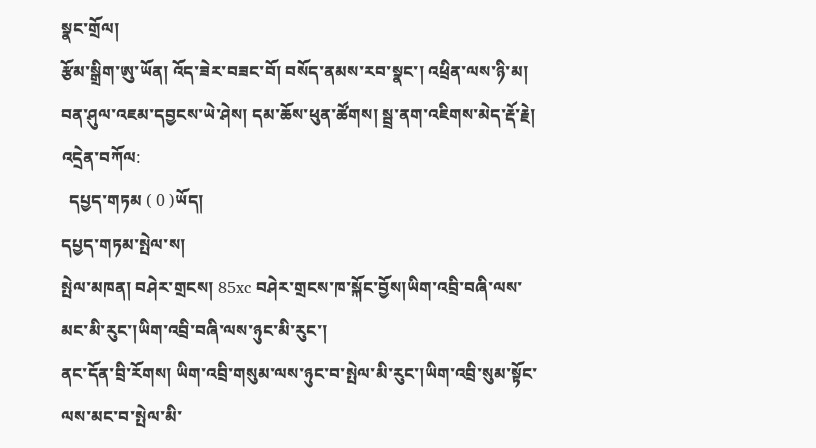སྣང་གྲོལ།
རྩོམ་སྒྲིག་ཨུ་ཡོན། འོད་ཟེར་བཟང་བོ། བསོད་ནམས་རབ་སྣང་། འཕྲིན་ལས་ཉི་མ། བན་ཤུལ་འཇམ་དབྱངས་ཡེ་ཤེས། དམ་ཆོས་ཕུན་ཚོགས། སྦྲ་ནག་འཇིགས་མེད་རྡོ་རྗེ།
འདྲེན་བཀོལ:
  དཔྱད་གཏམ ( 0 )ཡོད།
དཔྱད་གཏམ་སྤེལ་ས།
སྤེལ་མཁན། བཤེར་གྲངས། 85xc བཤེར་གྲངས་ཁ་སྐོང་བྱོས།ཡིག་འབྲི་བཞི་ལས་མང་མི་རུང་།ཡིག་འབྲི་བཞི་ལས་ཉུང་མི་རུང་།
ནང་དོན་བྲི་རོགས། ཡིག་འབྲི་གསུམ་ལས་ཉུང་བ་སྤེལ་མི་རུང་།ཡིག་འབྲི་སུམ་སྟོང་ལས་མང་བ་སྤེལ་མི་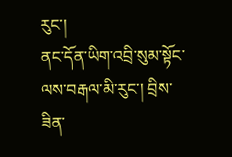རུང་།
ནང་དོན་ཡིག་འབྲི་སུམ་སྟོང་ལས་བརྒལ་མི་རུང་། བྲིས་ཟིན་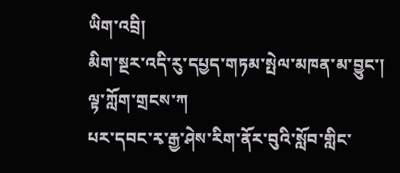ཡིག་འབྲི།
མིག་སྔར་འདི་རུ་དཔྱད་གཏམ་སྤེལ་མཁན་མ་བྱུང་།
ལྟ་ཀློག་གྲངས་ཀ
པར་དབང་རྭ་རྒྱ་ཤེས་རིག་ནོར་བུའི་སློབ་གླིང་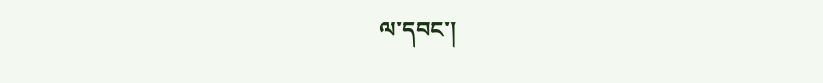ལ་དབང་།